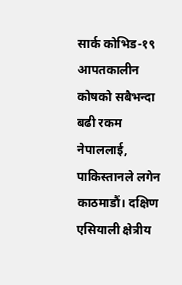सार्क कोभिड-१९ आपतकालीन कोषको सबैभन्दा बढी रकम नेपाललाई, पाकिस्तानले लगेन
काठमाडौं। दक्षिण एसियाली क्षेत्रीय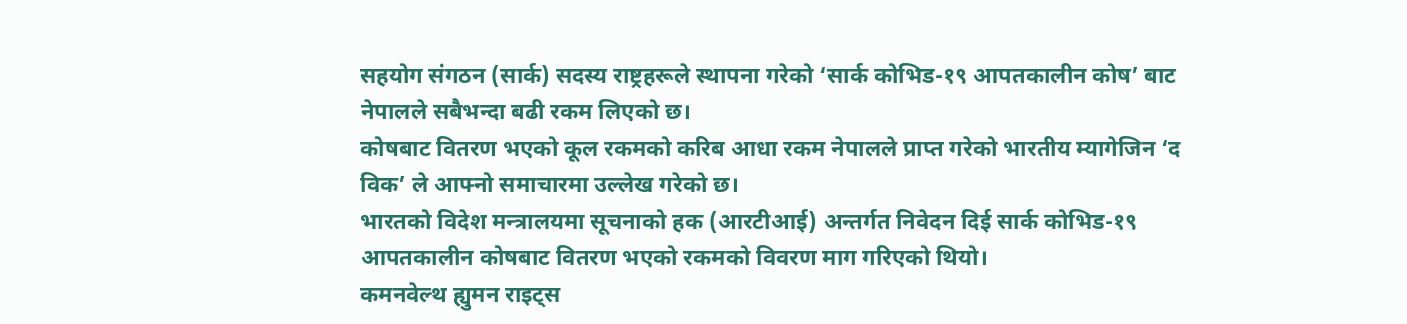सहयोग संगठन (सार्क) सदस्य राष्ट्रहरूले स्थापना गरेको ‘सार्क कोभिड-१९ आपतकालीन कोष’ बाट नेपालले सबैभन्दा बढी रकम लिएको छ।
कोषबाट वितरण भएको कूल रकमको करिब आधा रकम नेपालले प्राप्त गरेको भारतीय म्यागेजिन ‘द विक’ ले आफ्नो समाचारमा उल्लेख गरेको छ।
भारतको विदेश मन्त्रालयमा सूचनाको हक (आरटीआई) अन्तर्गत निवेदन दिई सार्क कोभिड-१९ आपतकालीन कोषबाट वितरण भएको रकमको विवरण माग गरिएको थियो।
कमनवेल्थ ह्युमन राइट्स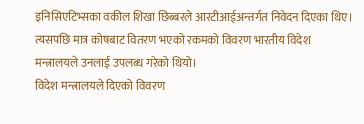इनिसिएटिभ्सका वकील शिखा छिब्बरले आरटीआईअन्तर्गत निवेदन दिएका थिए। त्यसपछि मात्र कोषबाट वितरण भएको रकमको विवरण भारतीय विदेश मन्त्रालयले उनलाई उपलब्ध गरेको थियो।
विदेश मन्त्रालयले दिएको विवरण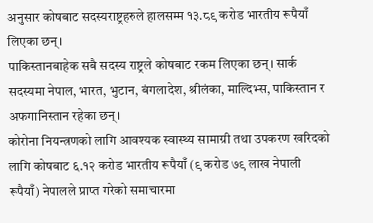अनुसार कोषबाट सदस्यराष्ट्रहरुले हालसम्म १३.८९ करोड भारतीय रूपैयाँ लिएका छन्।
पाकिस्तानबाहेक सबै सदस्य राष्ट्रले कोषबाट रकम लिएका छन्। सार्क सदस्यमा नेपाल, भारत, भुटान, बंगलादेश, श्रीलंका, माल्दिभ्स, पाकिस्तान र अफगानिस्तान रहेका छन्।
कोरोना नियन्त्रणको लागि आवश्यक स्वास्थ्य सामाग्री तथा उपकरण खरिदको लागि कोषबाट ६.१२ करोड भारतीय रूपैयाँ (९ करोड ७९ लाख नेपाली रूपैयाँ) नेपालले प्राप्त गरेको समाचारमा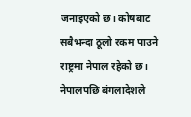जनाइएको छ। कोषबाट सबैभन्दा ठूलो रकम पाउने राष्ट्रमा नेपाल रहेको छ।
नेपालपछि बंगलादेशले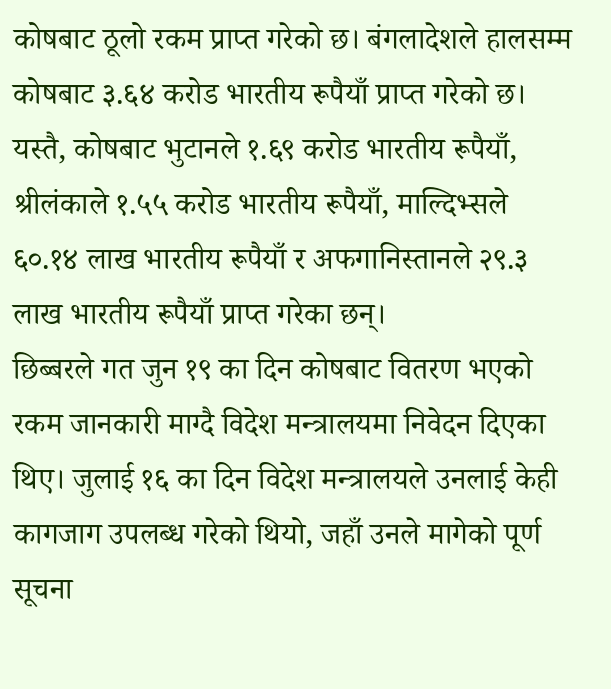कोषबाट ठूलो रकम प्राप्त गरेको छ। बंगलादेशले हालसम्म कोषबाट ३.६४ करोड भारतीय रूपैयाँ प्राप्त गरेको छ।
यस्तै, कोषबाट भुटानले १.६९ करोड भारतीय रूपैयाँ, श्रीलंकाले १.५५ करोड भारतीय रूपैयाँ, माल्दिभ्सले ६०.१४ लाख भारतीय रूपैयाँ र अफगानिस्तानले २९.३ लाख भारतीय रूपैयाँ प्राप्त गरेका छन्।
छिब्बरले गत जुन १९ का दिन कोषबाट वितरण भएको रकम जानकारी माग्दै विदेश मन्त्रालयमा निवेदन दिएका थिए। जुलाई १६ का दिन विदेश मन्त्रालयले उनलाई केही कागजाग उपलब्ध गरेको थियो, जहाँ उनले मागेको पूर्ण सूचना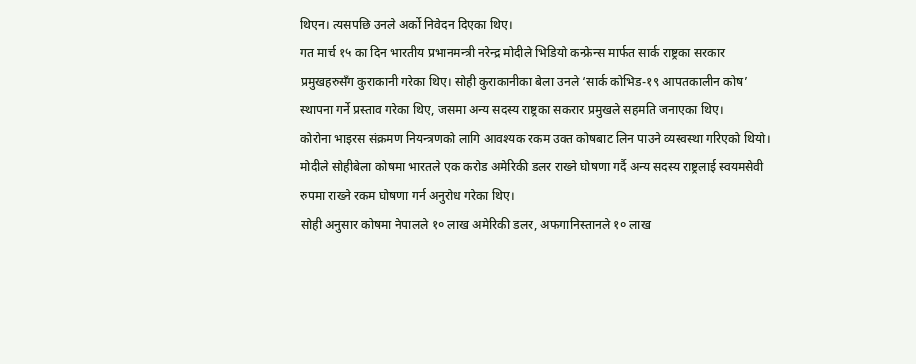थिएन। त्यसपछि उनले अर्को निवेदन दिएका थिए।
गत मार्च १५ का दिन भारतीय प्रभानमन्त्री नरेन्द्र मोदीले भिडियो कन्फ्रेन्स मार्फत सार्क राष्ट्रका सरकार प्रमुखहरुसँग कुराकानी गरेका थिए। सोही कुराकानीका बेला उनले ‘सार्क कोभिड-१९ आपतकालीन कोष’ स्थापना गर्ने प्रस्ताव गरेका थिए, जसमा अन्य सदस्य राष्ट्रका सकरार प्रमुखले सहमति जनाएका थिए।
कोरोना भाइरस संक्रमण नियन्त्रणको लागि आवश्यक रकम उक्त कोषबाट लिन पाउने व्यस्वस्था गरिएको थियो। मोदीले सोहीबेला कोषमा भारतले एक करोड अमेरिकी डलर राख्ने घोषणा गर्दै अन्य सदस्य राष्ट्रलाई स्वयमसेवी रुपमा राख्ने रकम घोषणा गर्न अनुरोध गरेका थिए।
सोही अनुसार कोषमा नेपालले १० लाख अमेरिकी डलर, अफगानिस्तानले १० लाख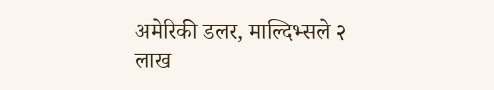अमेरिकी डलर, माल्दिभ्सले २ लाख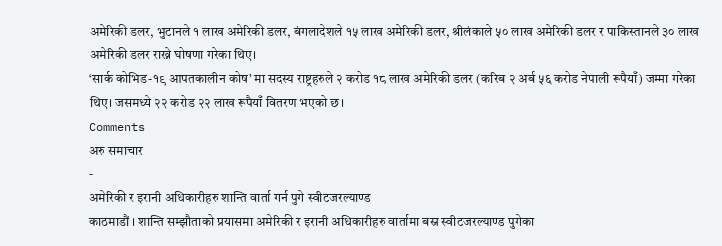अमेरिकी डलर, भुटानले १ लाख अमेरिकी डलर, बंगलादेशले १५ लाख अमेरिकी डलर, श्रीलंकाले ५० लाख अमेरिकी डलर र पाकिस्तानले ३० लाख अमेरिकी डलर राख्ने घोषणा गरेका थिए।
‘सार्क कोभिड-१९ आपतकालीन कोष’ मा सदस्य राष्ट्रहरुले २ करोड १८ लाख अमेरिकी डलर (करिब २ अर्ब ५६ करोड नेपाली रूपैयाँ) जम्मा गरेका थिए। जसमध्ये २२ करोड २२ लाख रूपैयाँ वितरण भएको छ।
Comments
अरु समाचार
-
अमेरिकी र इरानी अधिकारीहरु शान्ति वार्ता गर्न पुगे स्वीटजरल्याण्ड
काठमाडौं । शान्ति सम्झौताको प्रयासमा अमेरिकी र इरानी अधिकारीहरु वार्तामा बस्न स्वीटजरल्याण्ड पुगेका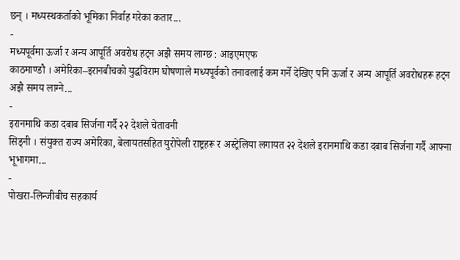छन् । मध्यस्थकर्ताको भूमिका निर्वाह गरेका कतार...
-
मध्यपूर्वमा ऊर्जा र अन्य आपूर्ति अवरोध हट्न अझै समय लाग्छ : आइएमएफ
काठमाण्डौ । अमेरिका–इरानबीचको युद्धविराम घोषणाले मध्यपूर्वको तनावलाई कम गर्ने देखिए पनि ऊर्जा र अन्य आपूर्ति अवरोधहरू हट्न अझै समय लाग्ने...
-
इरानमाथि कडा दबाब सिर्जना गर्दै २२ देशले चेतावनी
सिड्नी । संयुक्त राज्य अमेरिका, बेलायतसहित युरोपेली राष्ट्रहरू र अस्ट्रेलिया लगायत २२ देशले इरानमाथि कडा दबाब सिर्जना गर्दै आफ्ना भूभागमा...
-
पोखरा-लिन्जीबीच सहकार्य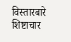विस्तारबारे शिष्टाचार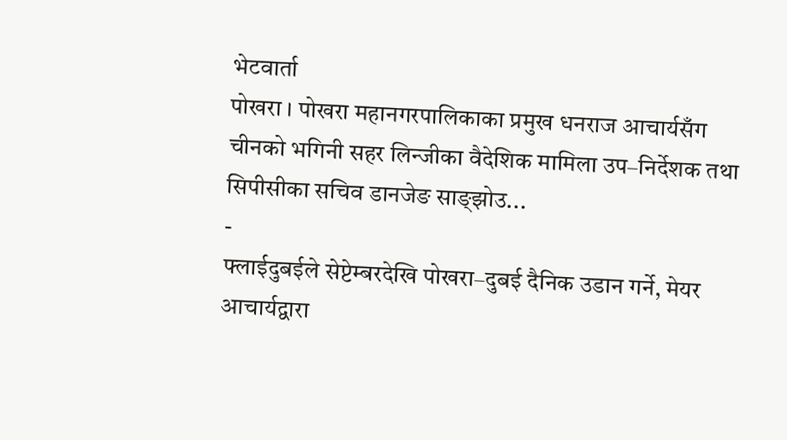भेटवार्ता
पोखरा । पोखरा महानगरपालिकाका प्रमुख धनराज आचार्यसँग चीनको भगिनी सहर लिन्जीका वैदेशिक मामिला उप–निर्देशक तथा सिपीसीका सचिव डानजेङ साङ्झोउ...
-
फ्लाईदुबईले सेप्टेम्बरदेखि पोखरा–दुबई दैनिक उडान गर्ने, मेयर आचार्यद्वारा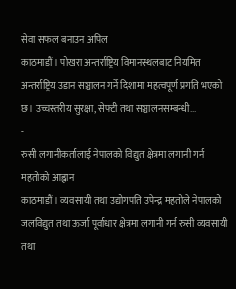सेवा सफल बनाउन अपिल
काठमाडौं । पोखरा अन्तर्राष्ट्रिय विमानस्थलबाट नियमित अन्तर्राष्ट्रिय उडान सञ्चालन गर्ने दिशामा महत्वपूर्ण प्रगति भएको छ। उच्चस्तरीय सुरक्षा, सेफ्टी तथा सञ्चालनसम्बन्धी...
-
रुसी लगानीकर्तालाई नेपालको विद्युत क्षेत्रमा लगानी गर्न महतोको आह्वान
काठमाडौं । व्यवसायी तथा उद्योगपति उपेन्द्र महतोले नेपालको जलविद्युत तथा ऊर्जा पूर्वाधार क्षेत्रमा लगानी गर्न रुसी व्यवसायी तथा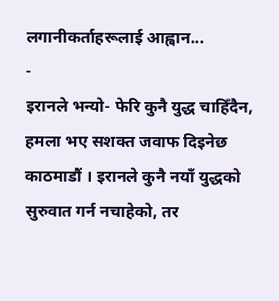लगानीकर्ताहरूलाई आह्वान...
-
इरानले भन्यो- फेरि कुनै युद्ध चाहिँदैन, हमला भए सशक्त जवाफ दिइनेछ
काठमाडौं । इरानले कुनै नयाँ युद्धको सुरुवात गर्न नचाहेको, तर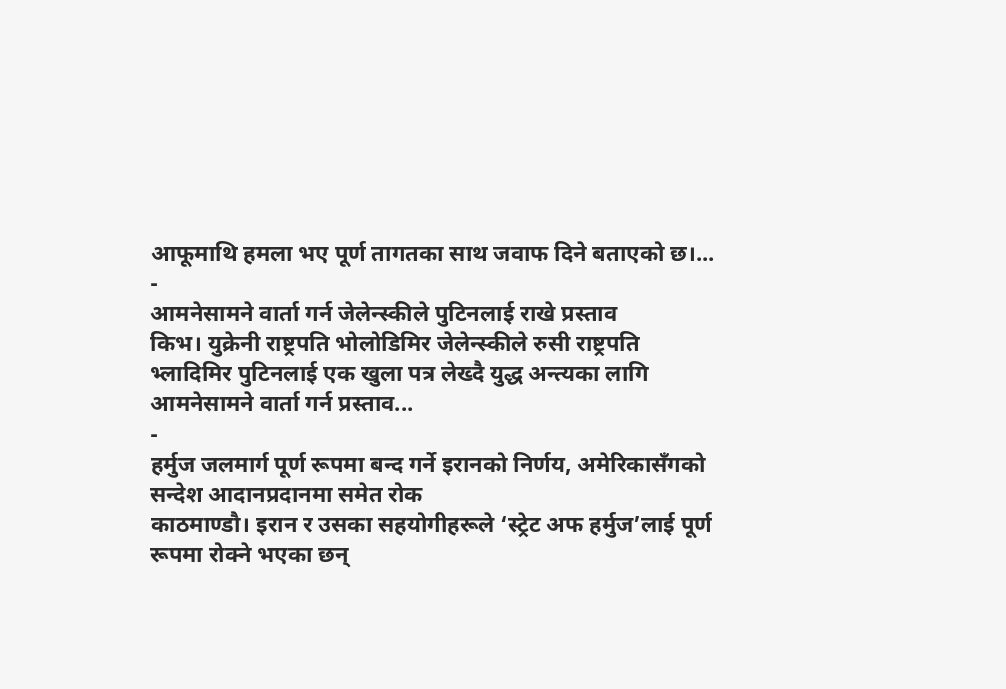आफूमाथि हमला भए पूर्ण तागतका साथ जवाफ दिने बताएको छ।...
-
आमनेसामने वार्ता गर्न जेलेन्स्कीले पुटिनलाई राखे प्रस्ताव
किभ। युक्रेनी राष्ट्रपति भोलोडिमिर जेलेन्स्कीले रुसी राष्ट्रपति भ्लादिमिर पुटिनलाई एक खुला पत्र लेख्दै युद्ध अन्त्यका लागि आमनेसामने वार्ता गर्न प्रस्ताव...
-
हर्मुज जलमार्ग पूर्ण रूपमा बन्द गर्ने इरानको निर्णय, अमेरिकासँगको सन्देश आदानप्रदानमा समेत रोक
काठमाण्डौ। इरान र उसका सहयोगीहरूले ‘स्ट्रेट अफ हर्मुज’लाई पूर्ण रूपमा रोक्ने भएका छन्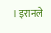। इरानले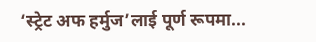‘स्ट्रेट अफ हर्मुज’लाई पूर्ण रूपमा...